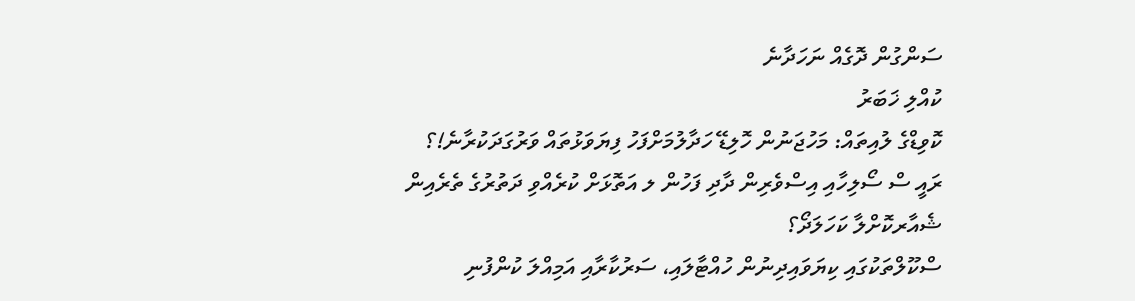ސަންގުން ދޮގެއް ނަހަދާނެ
ކުއްލި ޚަބަރު
ކޮވިޑްގެ ލުއިތައް: މަހުޖަނުން ހޮލިޑޭ ހަދާލުމަށްފަހު ފިޔަވަޅުތައް ވަރުގަދަކުރާނެ!؟
ރައީ ސް ސޯލިހާއި އިސްވެރިން ދާދި ފަހުން ލ އަތޮޅަށް ކުރެއްވި ދަތުރުގެ ތެރެއިން
ޝެއާރކޮށްލާ ކަހަލަދޯ؟
ސްކޫލްތަކުގައި ކިޔަވައިދިނުން ހުއްޓާލައި، ސަރުކާރާއި އަމިއްލަ ކުންފުނި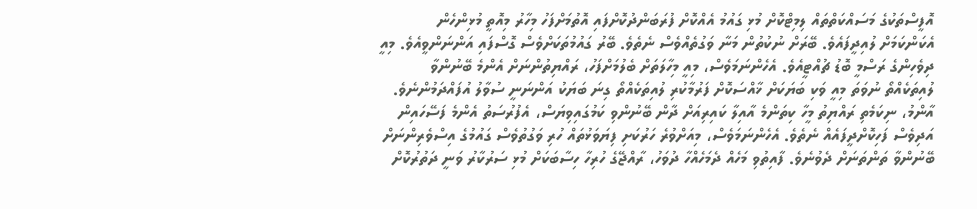އޮފީސްތަކުގެ މަސައްކަތްތައް ލިމިޓްކޮށް މުޅި ގައުމު އެއްކޮށް ފުރަބަންދުކޮށްފައި އޮތުމަށްފަހު މިހާރު މިއޮތީ މުޅިންހެން އެކަންކަމަށް ލުއިދީފައެވެ. ބޭރަށް ނުކުތުން މަނާ ވަގުތެއްވެސް ނެތެވެ. ބޭރު ގައުމުތަކަށްވެސް ގޮސްފައި އަންނަންވީއެވެ. މިއީ ދިވެހިންގެ ރަސްމީ ބޮޑު ޗުއްޓީއެވެ. އެހެންނަމަވެސް، މިއީ މިހާލަތަށް ބެލުމަށްފަހު، ރައްޔިތުންނަށް އެންމެ ބޭނުންވާ ލުއިތަކެއްތޯ ނުވަތަ މިއީ ވަކި ބަޔަކަށް ޚާއްސަކޮށް ފަރުމާކުރި ލުއިތަކެއްތޯ ގިނަ ބަޔަކު އަންނަނީ ސުވާލު އުފައްދަމުންނެވެ.
އާންމު، ނިކަމެތި ރައްޔިތު މީހާ ކިތަންމެ އާއިލާ ކައިރިއަށް ދާން ބޭނުންވި ކަމުގައިވިޔަސް، އެފުރުސަތު އެންމެ ފަސޭހައިން އަދިވެސް ފަހިކޮށްދީފައެއް ނެތެވެ. އެހެންނަމަވެސް، މިއަށްވުރެ ހަރުކަށި ފިޔަވަޅުތައް ހުރި ވަގުތުވެސް ގައުމުގެ އިސްވެރިންނަށް ބޭނުންވާ ތަންތަނަށް ދެވުނެވެ. ފާއިތުވި މަހެއް ދެމަހެއްހާ ދުވަހު، ރާއްޖޭގެ ހުރިހާ ހިސާބަކަށް މުޅި ސަރުކާރު ވަނީ ދަތުރުކޮށް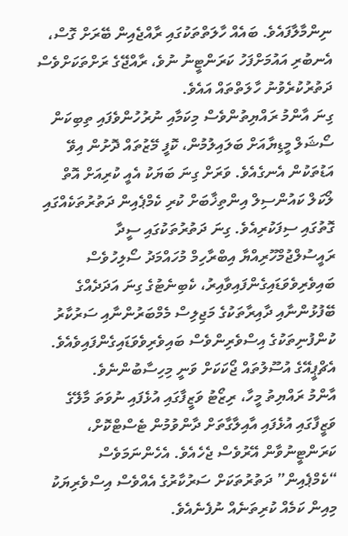ނިންމާލާފައެވެ. ބައެއް ހާލަތްތަކުގައި ރާއްޖެއިން ބޭރަށް ގޮސް، އެނބުރި އައުމަށްފަހު ކަރަންޓީނު ނުވެ، ރާއްޖޭގެ ރަށްތަކަށްވެސް ދަތުރުކުރެވުނު ހާލަތްތައް އައެވެ.
ގިނަ އާންމު ރައްޔިތުންވެސް މިކަމާއި ނުރުހުންވެފައި ތިބިކަން ސޯޝަލް މީޑިޔާއަށް ބަލައިލުމުން، ކޮފީ މޭޒުތައް ދޮށުން އިވޭ އަޑުތަކުން އެނގެއެވެ. ވަރަށް ގިނަ ބަޔަކު އެއީ ކުރިއަށް އޮތް ލޯކަލް ކައުންސިލް އިންތިޚާބަށް ކުރި ކެމްޕެއިން ދަތުރުތަކެއްގައި ގޮތުގައި ސިފަކުރިއެވެ. ގިނަ ދަތުރުތަކުގައި ސީދާ ރައީސުލްޖުމްހޫރިއްޔާ އިބްރާހިމް މުހައްމަދު ސޯލިހުވެސް ބައިވެރިވެވަޑައިގެންފައިވާއިރު، ކެބިނެޓުގެ ގިނަ އަދަދެއްގެ ބޭފުޅުންނާއި ދާއިރާތަކުގެ މަޖިލިސް މެމްބަރުންނާއި ސަރުކާރު ކުންފުނިތަކުގެ އިސްވެރިންވެސް ބައިވެރިވެވަޑައިގެންފައިވެއެވެ. އެޗްޕީއޭގެ އުސޫލުތައް ޖޯކަކަށް ވަނީ މިހިސާބުންނެވެ.
އާންމު ރައްޔިތު މީހާ، ރިޒޯޓު ވަޒީފާގައި އުޅެފައި ނުވަތަ މާލޭގެ ވަޒީފާގައި އުޅެފައި އާއިލާގާތަށް ދާންވުމުން ޓެސްޓްކޮށް، ކަރަންޓީނުވާން އޭރުވެސް ޖެހެއެވެ. އެހެންނަމަވެސް “ކެމްޕެއިން” ދަތުރުތަކަށް ސަރުކާރުގެ އެއްވެސް އިސްވެރިޔަކު މިއިން ކަމެއް ކުރިތަނެއް ނުފެނެއެވެ.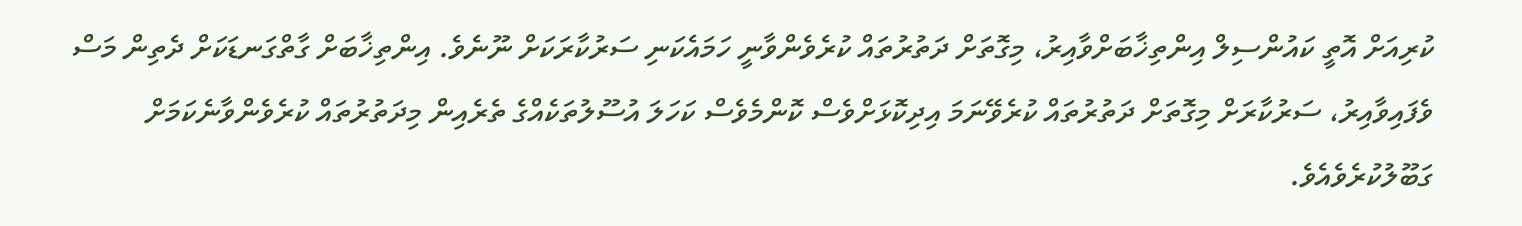ކުރިއަށް އޮތީ ކައުންސިލް އިންތިޚާބަށްވާއިރު، މިގޮތަށް ދަތުރުތައް ކުރެވެންވާނީ ހަމައެކަނި ސަރުކާރަކަށް ނޫނެވެ. އިންތިޚާބަށް ގާތްގަނޑަކަށް ދެތިން މަސް ވެފައިވާއިރު، ސަރުކާރަށް މިގޮތަށް ދަތުރުތައް ކުރެވޭނަމަ އިދިކޮޅަށްވެސް ކޮންމެވެސް ކަހަލަ އުސޫލުތަކެއްގެ ތެރެއިން މިދަތުރުތައް ކުރެވެންވާނެކަމަށް ގަބޫލުކުރެވެއެވެ.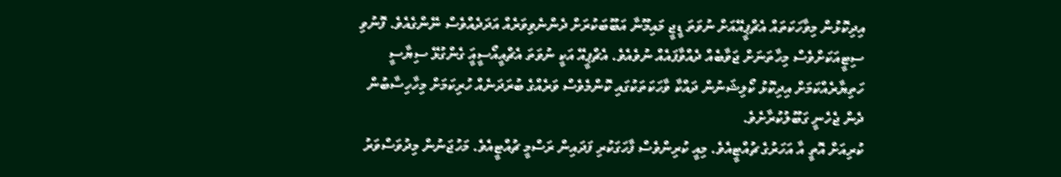އިދިކޮޅުން މިވާހަކަތައް އެޗްޕީއޭއަށް ނުވަތަ ޑީޖީ މައިމޫނާ އަބޫބަކުރަށް ދެންނެވިވަރެއް އަދަދެއްވެސް ނޭންގެއެވެ. ފޮނުވި ސިޓީއަކަށްވެސް މިހާތަނަށް ޖަވާބެއް ދެއްވާފައެއް ނުވެއެވެ. އެޗްޕީއޭ އަކީ ނުވަތަ އެޗްއީއޯސީއަީ ގެންގުޅޭ ސިޔާސީ ހަތިޔާރެއްކަމަށް އިދިކޮޅު ކޯލިޝަނުން ދައްކާ ވާހަކަތަކުގައި ކޮންމެވެސް ވަރެއްގެ ބުރަދަނެއް ހުރިކަމަށް މިހާހިސާބުން ދެން ޖެހެނީ ގަބޫލުކުރާށެވެ.
ކުރިއަށް އޮތީ އާ އަހަރުގެ ޗުއްޓީއެވެ. މިއީ ކުރިންވެސް ފާހަގަކުރި ފަދައިން ރަސްމީ ޗުއްޓީއެވެ. މަހުޖަނުން މިދުވަސްވަރު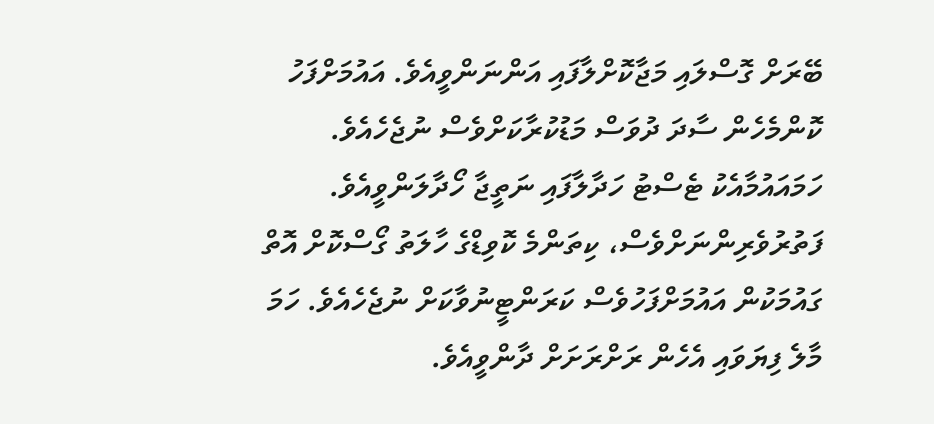ބޭރަށް ގޮސްލައި މަޖާކޮށްލާފައި އަންނަންވީއެވެ. އައުމަށްފަހު ކޮންމެހެން ސާދަ ދުވަސް މަޑުކުރާކަށްވެސް ނުޖެހެއެވެ. ހަމައައުމާއެކު ޓެސްޓު ހަދާލާފައި ނަތީޖާ ހޯދާލަންވީއެވެ. ފަތުރުވެރިންނަށްވެސް، ކިތަންމެ ކޮވިޑްގެ ހާލަތު ގޯސްކޮށް އޮތް ގައުމަކުން އައުމަށްފަހުވެސް ކަރަންޓީނުވާކަށް ނުޖެހެއެވެ. ހަމަ މާލެ ފިޔަވައި އެހެން ރަށްރަށަށް ދާންވީއެވެ.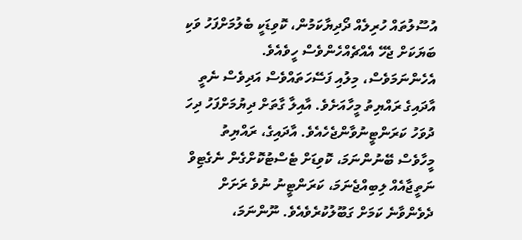އުސޫލުތައް ހުރިލެއް ދޯދިޔާކަމުން، ކޮވިޑަކީ ބެލުމަށްފަހު ވަކި ބަޔަކަށް ޖެހޭ އެއްޗެއްހެންވެސް ހީވެއެވެ.
އެހެންނަމަވެސް، މިލުއި ފަސޭހަތައްވެސް އަދިވެސް ނެތީ އާދައިގެ ރައްޔިތު މީހާއަށެވެ. އާއިލާ ގާތަށް ދިޔުމަށްފަހު ދިހަ ދުވަހު ކަރަންޓީނުވާންޖެހެއެވެ. އާދައިގެ، ރައްޔިތު މީހާވެސް ބޭނުންނަމަ، ކޮވިޑަށް ޓެސްޓުކޮށްގެން ނެގެޓިވް ނަތީޖާއެއް ލިބިއްޖެނަމަ، ކަރަންޓީނު ނުވެ ރަށަށް ދެވެންވާނެ ކަމަށް ގަބޫލުކުރެވެއެވެ. ނޫންނަމަ،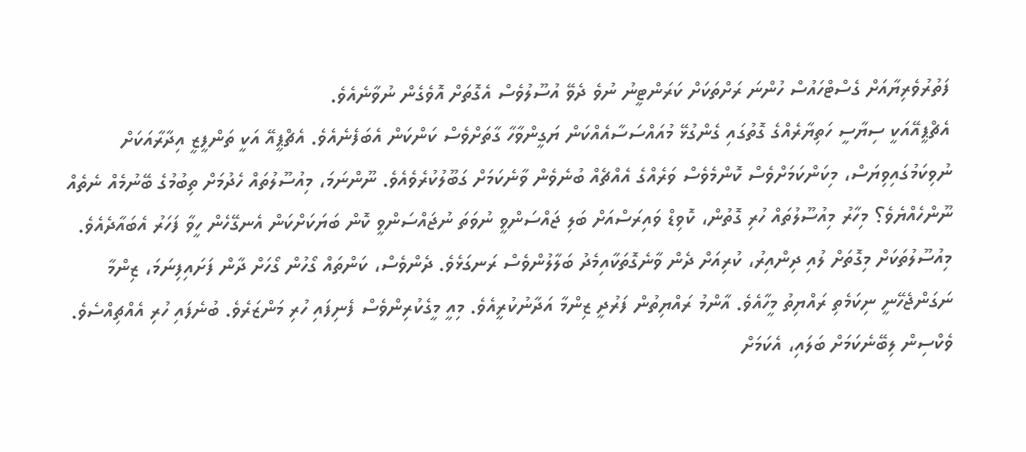ފަތުރުވެރިޔާއަށް ގެސްޓްހައުސް ހުންނަ ރަށްތަކަށް ކަރަންޓީނު ނުވެ ދެވޭ އުސޫލުވެސް އެގޮތަށް އޮވެގެން ނުވާނެއެވެ.
އެޗްޕީއޭއަކީ ސިޔާސީ ހަތިޔާރެއްގެ ގޮތުގައި ގެންގުޅޭ މުއައްސަސާއެއްކަން ޔަގީންވާހާ ގާތަށްވެސް ކަންކަން އެބަފެނެއެވެ. އެޗްޕީއޭ އަކީ ތަންފީޒީ އިދާރާއަކަށް ނުވިކަމުގައިވިޔަސް، މިކަންކަމަށްވެސް ކޮންމެވެސް ވަރެއްގެ އެއްޗެއް ބުނެވެން ވާނެކަމަށް ގަބޫލުކުރެވެއެވެ. ނޫންނަމަ، މިއުސޫލުތައް ހެދުމަށް ތިބުމުގެ ބޭނުމެއް ނެތެއް ނޫންހެއްޔެވެ؟ މިހާރު މިއުސޫލުތައް ހުރި ގޮތުން، ކޮވިޑް ވައިރަސްއަށް ބަލި ޖައްސަންވީ ނުވަތަ ނުޖައްސަންވީ ކޮން ބަޔަކަށްކަން އެނގޭހެން ހީވާ ފަހަރު އެބައާދެއެވެ.
މިއުސޫލުތަކަށް މިގޮތަށް ލުއި ދިންއިރު، ކުރިއަށް ދެން ވާނެގޮތަކާއިމެދު ބަލާލުންވެސް ރަނގަޅެވެ. ދެންވެސް، ކަންތައް ގޯހުން ގޯހަށް ދާން ފަށައިފިނަމަ، ޒިންމާ ނަގަންޖެހޭނީ ނިކަމެތި ރައްޔިތު މީހާއެވެ. އާންމު ރައްޔިތުން ފަރުދީ ޒިންމާ އަދާނުކުރީއެވެ. މިއީ މީގެކުރިންވެސް ފެނިފައި ހުރި މަންޒަރެވެ. ބުނެފައި ހުރި އެއްޗިއްސެވެ. ވެކްސިން ލިބޭނެކަމަށް ބަލައި، އެކަމަށް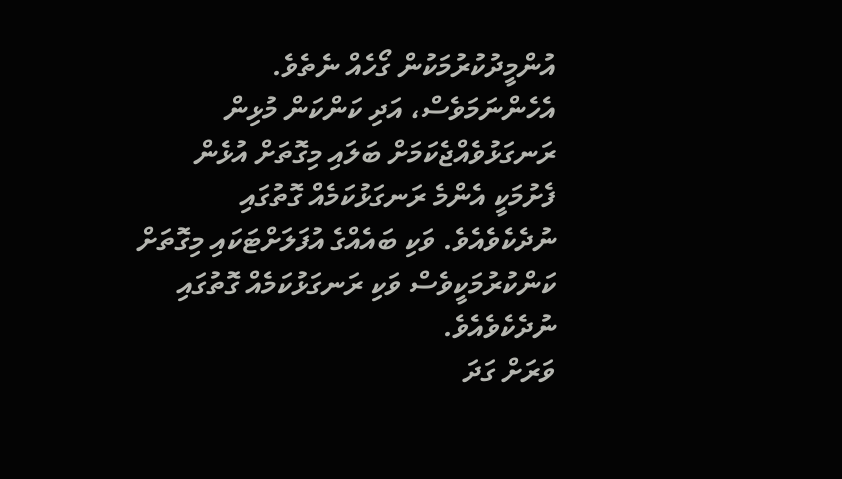އުންމީދުކުރުމަކުން ގޯހެއް ނެތެވެ. އެހެންނަމަވެސް، އަދި ކަންކަން މުޅިން ރަނގަޅުވެއްޖެކަމަށް ބަލައި މިގޮތަށް އުޅެން ފެށުމަކީ އެންމެ ރަނގަޅުކަމެއް ގޮތުގައި ނުދެކެވެއެވެ. ވަކި ބައެއްގެ އުފަލަށްޓަކައި މިގޮތަށް ކަންކުރުމަކީވެސް ވަކި ރަނގަޅުކަމެއް ގޮތުގައި ނުދެކެވެއެވެ.
ވަރަށް ގަދަ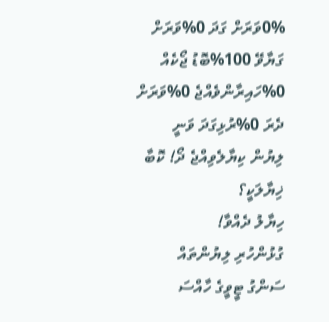0%ވަރަށް ގަދަ 0%ވަރަށް ގަޔާވޭ 100%ބޮޑު ޖޯކެއް 0%ހައިރާންވެއްޖެ 0%ވަރަށް ދެރަ 0%ރުޅިގަދަ ވަނީ
ލިޔުން ކިޔާލެވިއްޖެ ދޯ! ކޮބާ ޚިޔާލަކީ؟
ހިޔާލު ދެއްވާ!
ގުޅުންހުރި ލިޔުންތައް
ސަންގު ޓީވީގެ ހާއްސަ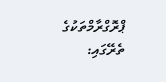ޕްރޮގްރާމްތަކުގެ ތެރޭގައި: